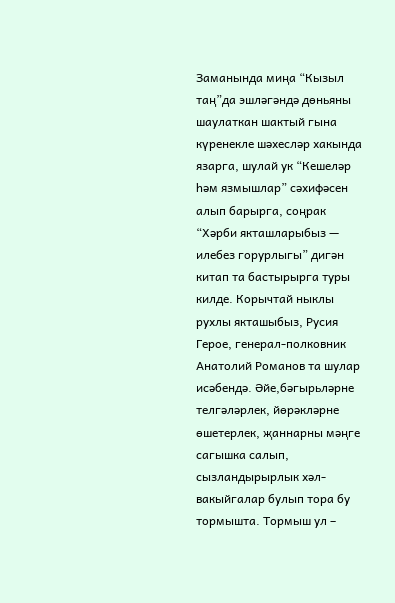Заманында миңа “Кызыл таң”да эшләгәндә дөньяны шаулаткан шактый гына күренекле шәхесләр хакында язарга, шулай ук “Кешеләр һәм язмышлар” сәхифәсен алып барырга, соңрак “Хәрби якташларыбыз — илебез горурлыгы” дигән китап та бастырырга туры килде. Корычтай ныклы рухлы якташыбыз, Русия Герое, генерал-полковник Анатолий Романов та шулар исәбендә. Әйе,бәгырьләрне телгәләрлек, йөрәкләрне өшетерлек, җаннарны мәңге сагышка салып, сызландырырлык хәл-вакыйгалар булып тора бу тормышта. Тормыш ул –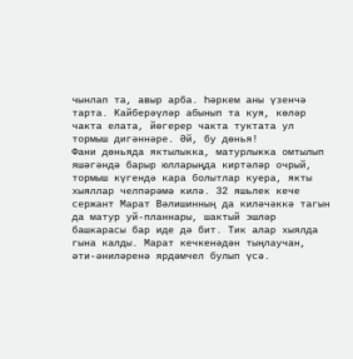чынлап та, авыр арба. Һәркем аны үзенчә тарта. Кайберәүләр абынып та куя, көләр чакта елата, йөгерер чакта туктата ул тормыш дигәннәре. Әй, бу дөнья!
Фани дөньяда яктылыкка, матурлыкка омтылып яшәгәндә барыр юлларыңда киртәләр очрый, тормыш күгендә кара болытлар куера, якты хыяллар челпәрәмә килә. 32 яшьлек кече сержант Марат Вәлишинның да киләчәккә тагын да матур уй-планнары, шактый эшләр башкарасы бар иде дә бит. Тик алар хыялда гына калды. Марат кечкенәдән тыңлаучан, әти-әниләренә ярдәмчел булып үсә.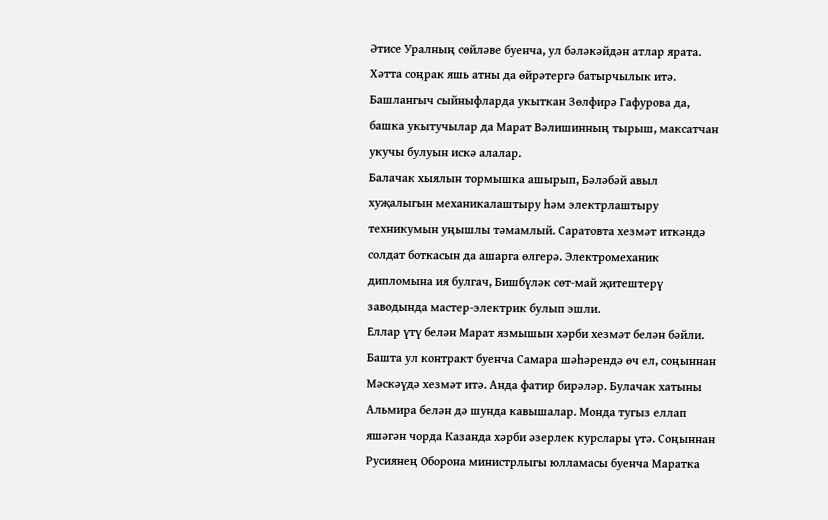Әтисе Уралның сөйләве буенча, ул бәләкәйдән атлар ярата. Хәтта соңрак яшь атны да өйрәтергә батырчылык итә. Башлангыч сыйныфларда укыткан Зөлфирә Гафурова да, башка укытучылар да Марат Вәлишинның тырыш, максатчан укучы булуын искә алалар.
Балачак хыялын тормышка ашырып, Бәләбәй авыл хуҗалыгын механикалаштыру һәм электрлаштыру техникумын уңышлы тәмамлый. Саратовта хезмәт иткәндә солдат боткасын да ашарга өлгерә. Электромеханик дипломына ия булгач, Бишбүләк сөт-май җитештерү заводында мастер-электрик булып эшли.
Еллар үтү белән Марат язмышын хәрби хезмәт белән бәйли. Башта ул контракт буенча Самара шәһәрендә өч ел, соңыннан Мәскәүдә хезмәт итә. Анда фатир бирәләр. Булачак хатыны Альмира белән дә шунда кавышалар. Монда тугыз еллап яшәгән чорда Казанда хәрби әзерлек курслары үтә. Соңыннан Русиянең Оборона министрлыгы юлламасы буенча Маратка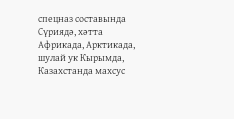спецназ составында Сүриядә, хәтта Африкада, Арктикада, шулай ук Кырымда, Казахстанда махсус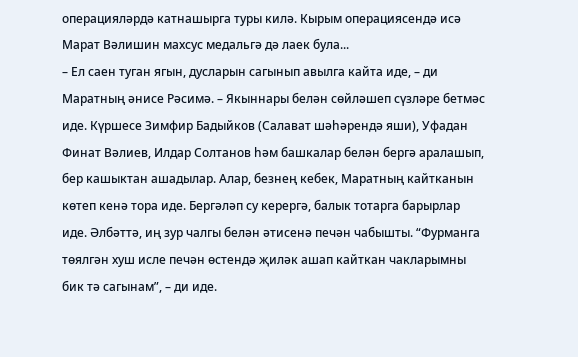операцияләрдә катнашырга туры килә. Кырым операциясендә исә Марат Вәлишин махсус медальгә дә лаек була...
– Ел саен туган ягын, дусларын сагынып авылга кайта иде, – ди Маратның әнисе Рәсимә. – Якыннары белән сөйләшеп сүзләре бетмәс иде. Күршесе Зимфир Бадыйков (Салават шәһәрендә яши), Уфадан Финат Вәлиев, Илдар Солтанов һәм башкалар белән бергә аралашып, бер кашыктан ашадылар. Алар, безнең кебек, Маратның кайтканын көтеп кенә тора иде. Бергәләп су керергә, балык тотарга барырлар иде. Әлбәттә, иң зур чалгы белән әтисенә печән чабышты. “Фурманга төялгән хуш исле печән өстендә җиләк ашап кайткан чакларымны бик тә сагынам”, – ди иде.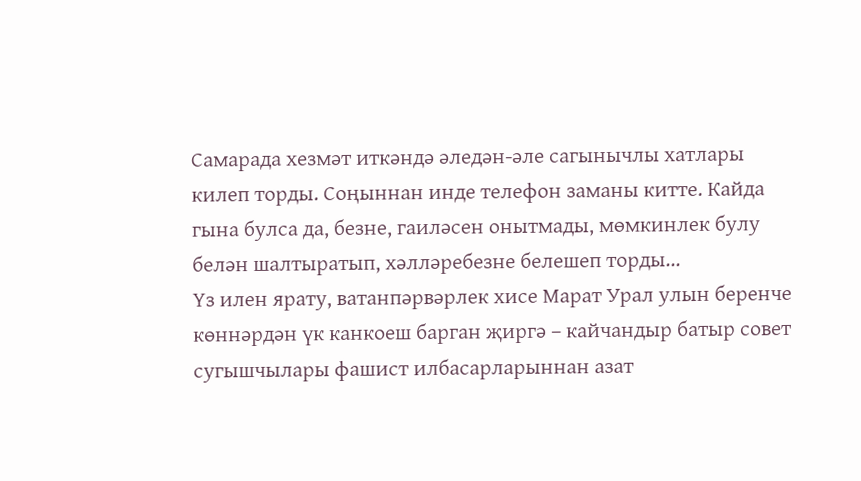Самарада хезмәт иткәндә әледән-әле сагынычлы хатлары килеп торды. Соңыннан инде телефон заманы китте. Кайда гына булса да, безне, гаиләсен онытмады, мөмкинлек булу белән шалтыратып, хәлләребезне белешеп торды...
Үз илен ярату, ватанпәрвәрлек хисе Марат Урал улын беренче көннәрдән үк канкоеш барган җиргә – кайчандыр батыр совет сугышчылары фашист илбасарларыннан азат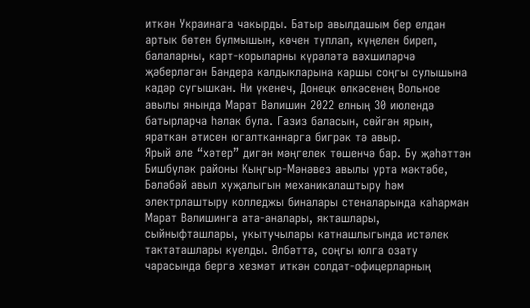иткән Украинага чакырды. Батыр авылдашым бер елдан артык бөтен булмышын, көчен туплап, күңелен биреп, балаларны, карт-корыларны күрәләтә вәхшиләрчә җәберләгән Бандера калдыкларына каршы соңгы сулышына кадәр сугышкан. Ни үкенеч, Донецк өлкәсенең Вольное авылы янында Марат Вәлишин 2022 елның 30 июлендә батырларча һәлак була. Газиз баласын, сөйгән ярын, яраткан әтисен югалтканнарга бигрәк тә авыр.
Ярый әле “хәтер” дигән мәңгелек төшенчә бар. Бу җәһәттән Бишбүләк районы Кыңгыр-Мәнәвез авылы урта мәктәбе, Бәләбәй авыл хуҗалыгын механикалаштыру һәм электрлаштыру колледжы биналары стеналарында каһарман Марат Вәлишинга ата-аналары, якташлары, сыйныфташлары, укытучылары катнашлыгында истәлек тактаташлары куелды. Әлбәттә, соңгы юлга озату чарасында бергә хезмәт иткән солдат-офицерларның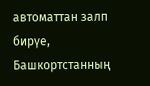автоматтан залп бирүе, Башкортстанның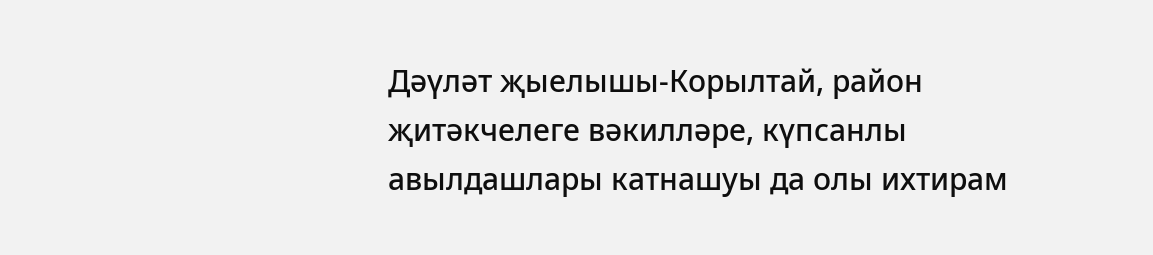Дәүләт җыелышы-Корылтай, район җитәкчелеге вәкилләре, күпсанлы авылдашлары катнашуы да олы ихтирам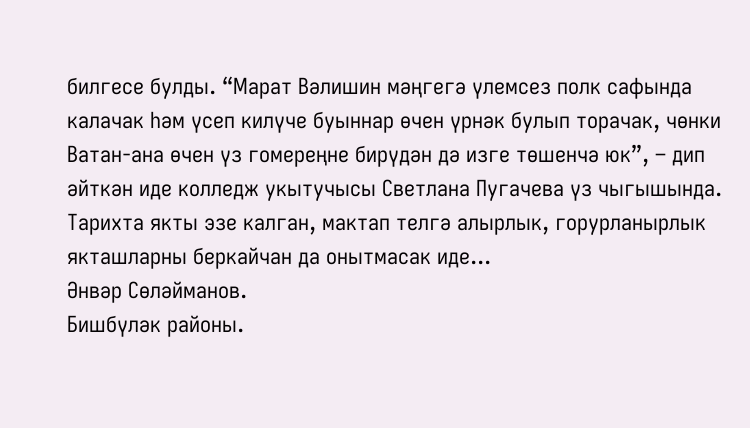билгесе булды. “Марат Вәлишин мәңгегә үлемсез полк сафында калачак һәм үсеп килүче буыннар өчен үрнәк булып торачак, чөнки Ватан-ана өчен үз гомереңне бирүдән дә изге төшенчә юк”, – дип әйткән иде колледж укытучысы Светлана Пугачева үз чыгышында. Тарихта якты эзе калган, мактап телгә алырлык, горурланырлык якташларны беркайчан да онытмасак иде...
Әнвәр Сөләйманов.
Бишбүләк районы.